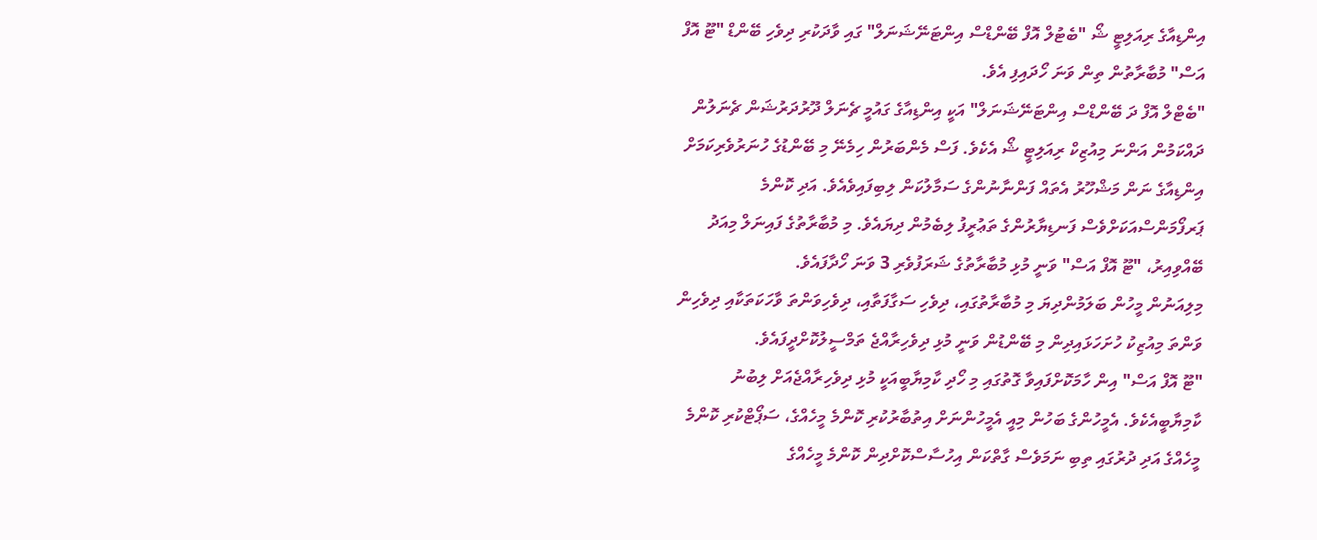އިންޑިއާގެ ރިއަލިޓީ ޝޯ "ބެޓުލް އޮފް ބޭންޑްސް އިންޓަނޭޝަނަލް" ގައި ވާދަކުރި ދިވެހި ބޭންޑް "ޓޫ އޮފް އަސް" މުބާރާތުން ތިން ވަނަ ހޯދައިފި އެވެ.
"ބެޓްލް އޮފް ދަ ބޭންޑްސް އިންޓަނޭޝަނަލް" އަކީ އިންޑިއާގެ ގައުމީ ޗެނަލް ދޫރުދަރުޝަން ޗެނަލުން ދައްކަމުން އަންނަ މިއުޒިކް ރިއަލިޓީ ޝޯ އެކެވެ. ފަސް މެންބަރުން ހިމެނޭ މި ބޭންޑުގެ ހުނަރުވެރިކަމަށް އިންޑިއާގެ ނަން މަޝްހޫރު އެތައް ފަންނާނުންގެ ސަމާލުކަން ލިބިފައިވެއެވެ. އަދި ކޮންމެ ޕަރފޯމަންސްއަކަށްވެސް ފަނޑިޔާރުންގެ ތަޢުރީފު ލިބެމުން ދިޔައެވެ. މި މުބާރާތުގެ ފައިނަލް މިއަދު ބޭއްވިއިރު، "ޓޫ އޮފް އަސް" ވަނީ މުޅި މުބާރާތުގެ ޝަރަފުވެރި 3 ވަނަ ހޯދާފައެވެ.
މިލިއަނުން މީހުން ބަލަމުންދިޔަ މި މުބާރާތުގައި، ދިވެހި ސަގާފަތާއި، ދިވެހިވަންތަ ވާހަކަތަކާއި ދިވެހިން ވަންތަ މިއުޒިކު ހުށަހަޅައިދިން މި ބޭންޑުން ވަނީ މުޅި ދިވެހިރާއްޖެ ތަމްސީލުކޮށްދީފައެވެ.
"ޓޫ އޮފް އަސް" އިން ހާމަކޮށްފައިވާ ގޮތުގައި މި ހޯދި ކާމިޔާބީއަކީ މުޅި ދިވެހިރާއްޖެއަށް ލިބުނު ކާމިޔާބީއެކެވެ. އެމީހުންގެ ބަހުން މިއީ އެމީހުންނަށް އިތުބާރުކުރި ކޮންމެ މީހެއްގެ، ސަޕޯޓްކުރި ކޮންމެ މީހެއްގެ އަދި ދުރުގައި ތިބި ނަމަވެސް ގާތްކަން އިހުސާސްކޮށްދިން ކޮންމެ މީހެއްގެ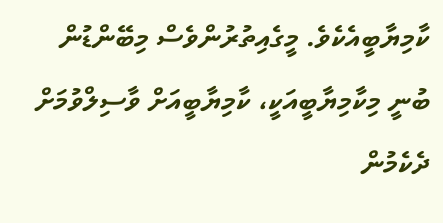ކާމިޔާބީއެކެވެ. މީގެއިތުރުންވެސް މިބޭންޑުން ބުނީ މިކާމިޔާބީއަކީ، ކާމިޔާބީއަށް ވާސިލްވުމަށް ދެކެމުން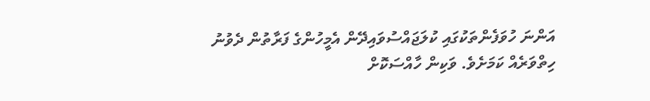އަންނަ ހުވަފެންތަކުގައި ކުލަޖައްސުވައިދޭން އެމީހުންގެ ފަރާތުން ދެވުނު ހިތްވަރެއް ކަމަށެވެ. ވަކިން ހާއްސަކޮށް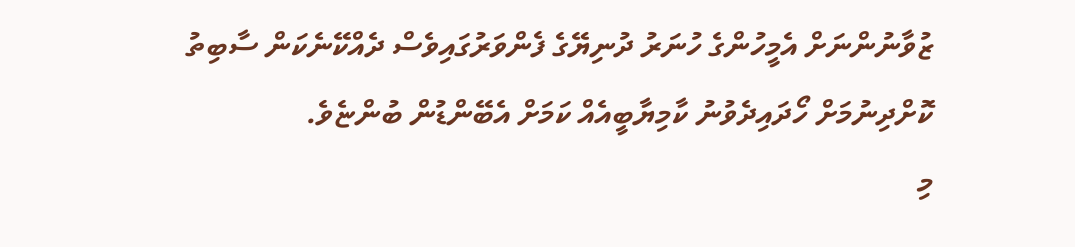ޒުވާނުންނަށް އެމީހުންގެ ހުނަރު ދުނިޔޭގެ ފެންވަރުގައިވެސް ދެއްކޭނެކަން ސާބިތު ކޮށްދިނުމަށް ހޯދައިދެވުނު ކާމިޔާބީއެއް ކަމަށް އެބޭންޑުން ބުންޏެވެ.
މި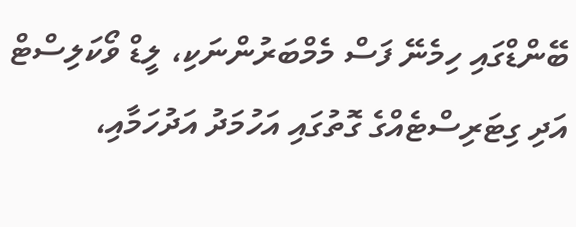ބޭންޑްގައި ހިމެނޭ ފަސް މެމްބަރުންނަކި، ލީޑް ވޯކަލިސްޓް އަދި ގިޓަރިސްޓެއްގެ ގޮތުގައި އަހުމަދު އަދުހަމާއި،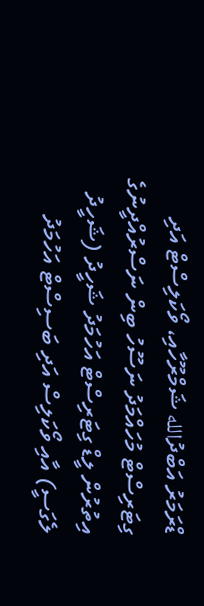ޑްރަމަރު އަބްދުالله ޝަމްރޫހާއި، ވޯކަލިސްޓް އަދި ގިޓަރިސްޓް މުހައްމަދު ނަސޫހު ބިން ނަސްރުއްދީނުގެ އިތުރުން ލީޑް ގިޓަރިސްޓް އަހުމަދު ޝަހީދު (ޝަހީދު ލެގަސީ) އާއި ވޯކަލިސް އަދި ބަސިސްޓް އަހުމަދު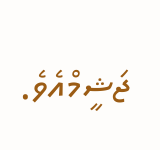ޖަޝީމްއެވެ.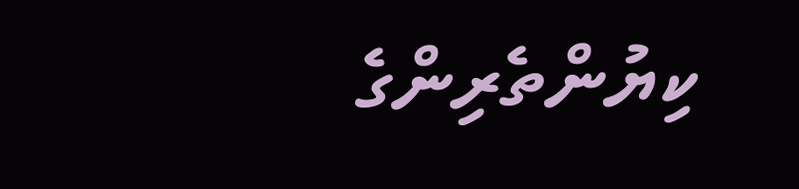ކިޔުންތެރިންގެ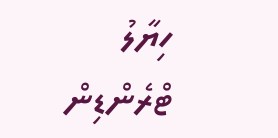ހިޔާލު
ޓްރެންޑިން